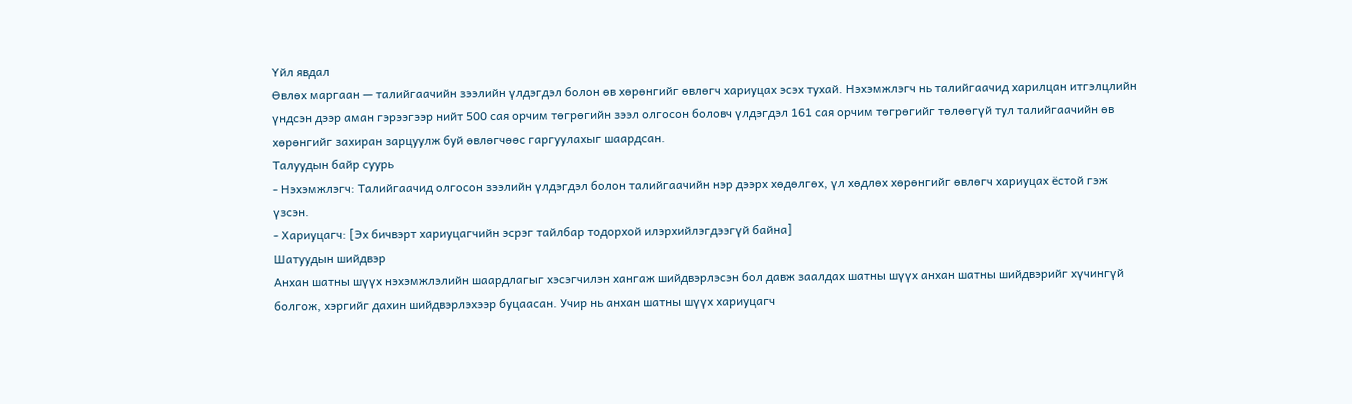Үйл явдал
Өвлөх маргаан — талийгаачийн зээлийн үлдэгдэл болон өв хөрөнгийг өвлөгч хариуцах эсэх тухай. Нэхэмжлэгч нь талийгаачид харилцан итгэлцлийн үндсэн дээр аман гэрээгээр нийт 500 сая орчим төгрөгийн зээл олгосон боловч үлдэгдэл 161 сая орчим төгрөгийг төлөөгүй тул талийгаачийн өв хөрөнгийг захиран зарцуулж буй өвлөгчөөс гаргуулахыг шаардсан.
Талуудын байр суурь
- Нэхэмжлэгч: Талийгаачид олгосон зээлийн үлдэгдэл болон талийгаачийн нэр дээрх хөдөлгөх, үл хөдлөх хөрөнгийг өвлөгч хариуцах ёстой гэж үзсэн.
- Хариуцагч: [Эх бичвэрт хариуцагчийн эсрэг тайлбар тодорхой илэрхийлэгдээгүй байна]
Шатуудын шийдвэр
Анхан шатны шүүх нэхэмжлэлийн шаардлагыг хэсэгчилэн хангаж шийдвэрлэсэн бол давж заалдах шатны шүүх анхан шатны шийдвэрийг хүчингүй болгож, хэргийг дахин шийдвэрлэхээр буцаасан. Учир нь анхан шатны шүүх хариуцагч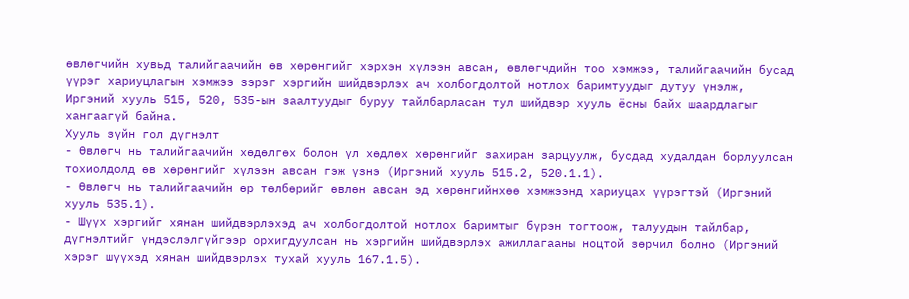өвлөгчийн хувьд талийгаачийн өв хөрөнгийг хэрхэн хүлээн авсан, өвлөгчдийн тоо хэмжээ, талийгаачийн бусад үүрэг хариуцлагын хэмжээ зэрэг хэргийн шийдвэрлэх ач холбогдолтой нотлох баримтуудыг дутуу үнэлж, Иргэний хууль 515, 520, 535-ын заалтуудыг буруу тайлбарласан тул шийдвэр хууль ёсны байх шаардлагыг хангаагүй байна.
Хууль зүйн гол дүгнэлт
- Өвлөгч нь талийгаачийн хөдөлгөх болон үл хөдлөх хөрөнгийг захиран зарцуулж, бусдад худалдан борлуулсан тохиолдолд өв хөрөнгийг хүлээн авсан гэж үзнэ (Иргэний хууль 515.2, 520.1.1).
- Өвлөгч нь талийгаачийн өр төлбөрийг өвлөн авсан эд хөрөнгийнхөө хэмжээнд хариуцах үүрэгтэй (Иргэний хууль 535.1).
- Шүүх хэргийг хянан шийдвэрлэхэд ач холбогдолтой нотлох баримтыг бүрэн тогтоож, талуудын тайлбар, дүгнэлтийг үндэслэлгүйгээр орхигдуулсан нь хэргийн шийдвэрлэх ажиллагааны ноцтой зөрчил болно (Иргэний хэрэг шүүхэд хянан шийдвэрлэх тухай хууль 167.1.5).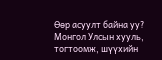Өөр асуулт байна уу?
Монгол Улсын хууль, тогтоомж, шүүхийн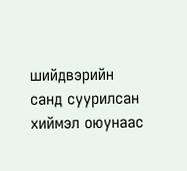шийдвэрийн санд суурилсан хиймэл оюунаас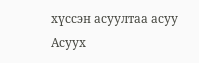хүссэн асуултаа асуу
Асуух